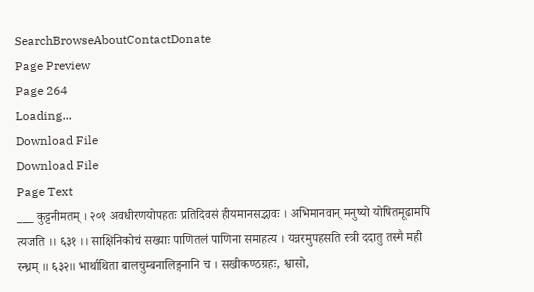SearchBrowseAboutContactDonate
Page Preview
Page 264
Loading...
Download File
Download File
Page Text
___ कुट्टनीमतम् । २०१ अवधीरणयोपहतः प्रतिदिवसं हीयमानसद्भावः । अभिमानवान् मनुष्यो योषितमूढामपि त्यजति ।। ६३१ ।। साक्षिनिकोचं सख्याः पाणितलं पाणिना समाहत्य । यन्नरमुपहसति स्त्री ददातु तस्मै मही रन्ध्रम् ॥ ६३२॥ भार्थाथिता बालचुम्बनालिङ्गनानि च । सखीकण्ठग्रहः, श्वासो,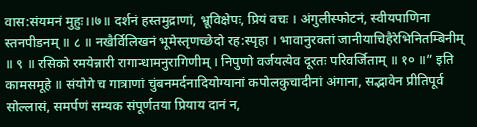वास:संयमनं मुहुः।।७॥ दर्शनं हस्तमुद्राणां, भ्रूविक्षेपः, प्रियं वचः । अंगुलीस्फोटनं, स्वीयपाणिना स्तनपीडनम् ॥ ८ ॥ नखैर्विलिखनं भूमेस्तृणच्छेदो रह:स्पृहा । भावानुरक्तां जानीयाचिहैरेभिनितम्बिनीम् ॥ ९ ॥ रसिको रमयेन्नारी रागान्धामनुरागिणीम् । निपुणो वर्जयत्येव दूरतः परिवर्जिताम् ॥ १० ॥” इति कामसमूहे ॥ संयोगे च गात्राणां चुंबनमर्दनादियोग्यानां कपोलकुचादीनां अंगाना, सद्भावेन प्रीतिपूर्व सोल्लासं, समर्पणं सम्यक संपूर्णतया प्रियाय दानं न,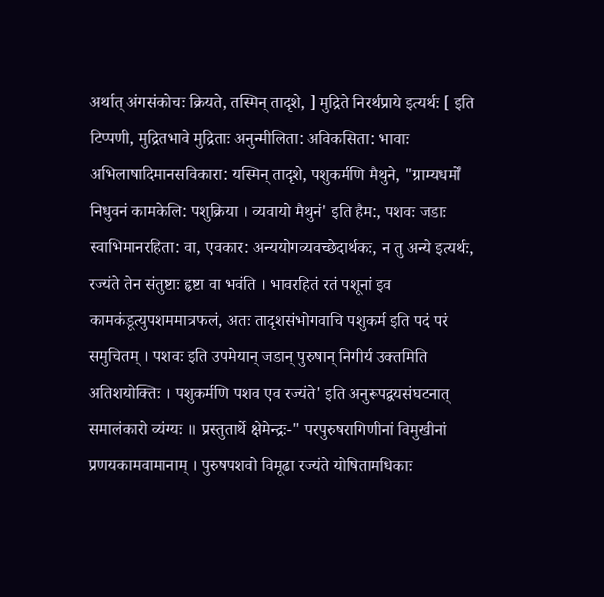अर्थात् अंगसंकोचः क्रियते, तस्मिन् तादृशे, ] मुद्रिते निरर्थप्राये इत्यर्थः [ इति टिप्पणी, मुद्रितभावे मुद्रिताः अनुन्मीलिता: अविकसिता: भावाः अभिलाषादिमानसविकारा: यस्मिन् तादृशे, पशुकर्मणि मैथुने, "ग्राम्यधर्मों निधुवनं कामकेलि: पशुक्रिया । व्यवायो मैथुनं' इति हैम:, पशवः जडाः स्वाभिमानरहिता: वा, एवकार: अन्ययोगव्यवच्छेदार्थकः, न तु अन्ये इत्यर्थः, रज्यंते तेन संतुष्टाः हृष्टा वा भवंति । भावरहितं रतं पशूनां इव कामकंडूत्युपशममात्रफलं, अतः तादृशसंभोगवाचि पशुकर्म इति पदं परं समुचितम् । पशवः इति उपमेयान् जडान् पुरुषान् निगीर्य उक्तमिति अतिशयोक्तिः । पशुकर्मणि पशव एव रज्यंते' इति अनुरूपद्वयसंघटनात् समालंकारो व्यंग्यः ॥ प्रस्तुतार्थे क्षेमेन्द्रः-" परपुरुषरागिणीनां विमुखीनां प्रणयकामवामानाम् । पुरुषपशवो विमूढा रज्यंते योषितामधिकाः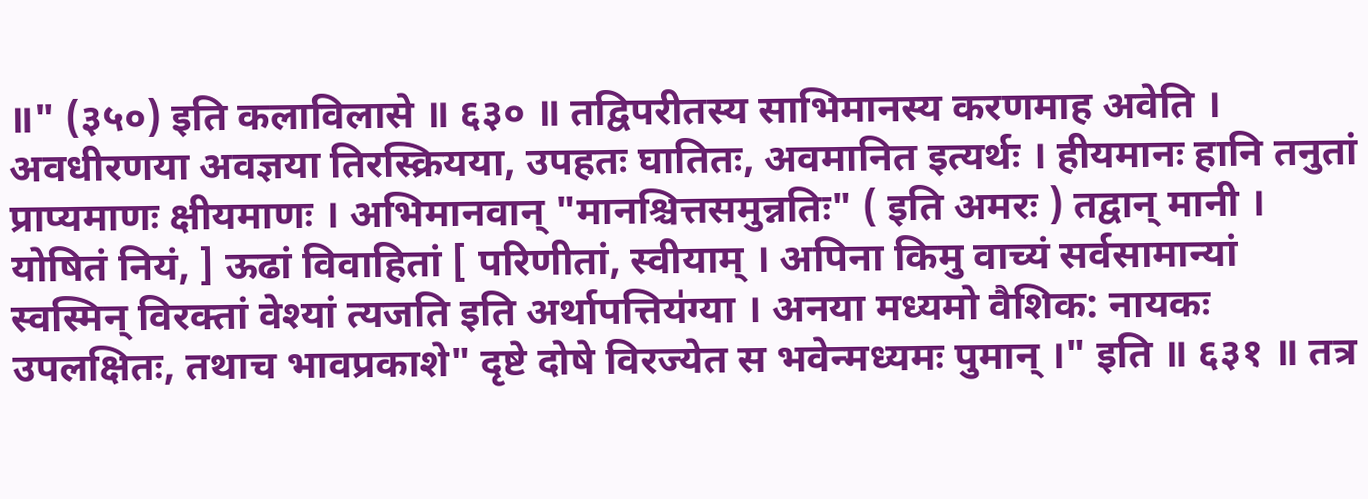॥" (३५०) इति कलाविलासे ॥ ६३० ॥ तद्विपरीतस्य साभिमानस्य करणमाह अवेति । अवधीरणया अवज्ञया तिरस्क्रियया, उपहतः घातितः, अवमानित इत्यर्थः । हीयमानः हानि तनुतां प्राप्यमाणः क्षीयमाणः । अभिमानवान् "मानश्चित्तसमुन्नतिः" ( इति अमरः ) तद्वान् मानी । योषितं नियं, ] ऊढां विवाहितां [ परिणीतां, स्वीयाम् । अपिना किमु वाच्यं सर्वसामान्यां स्वस्मिन् विरक्तां वेश्यां त्यजति इति अर्थापत्तिय॑ग्या । अनया मध्यमो वैशिक: नायकः उपलक्षितः, तथाच भावप्रकाशे" दृष्टे दोषे विरज्येत स भवेन्मध्यमः पुमान् ।" इति ॥ ६३१ ॥ तत्र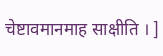चेष्टावमानमाह साक्षीति । ]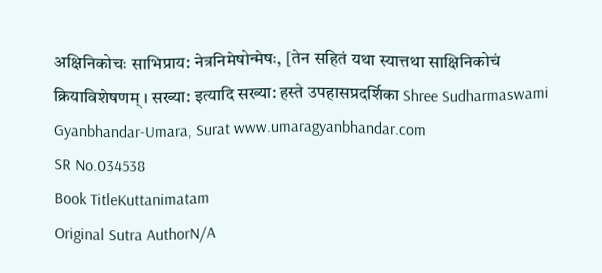अक्षिनिकोचः साभिप्राय: नेत्रनिमेषोन्मेषः, [तेन सहितं यथा स्यात्तथा साक्षिनिकोचं क्रियाविशेषणम् । सख्या: इत्यादि सख्या: हस्ते उपहासप्रदर्शिका Shree Sudharmaswami Gyanbhandar-Umara, Surat www.umaragyanbhandar.com
SR No.034538
Book TitleKuttanimatam
Original Sutra AuthorN/A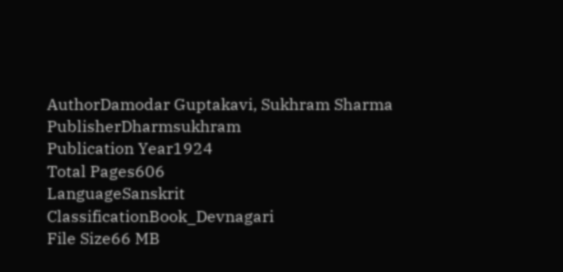AuthorDamodar Guptakavi, Sukhram Sharma
PublisherDharmsukhram
Publication Year1924
Total Pages606
LanguageSanskrit
ClassificationBook_Devnagari
File Size66 MB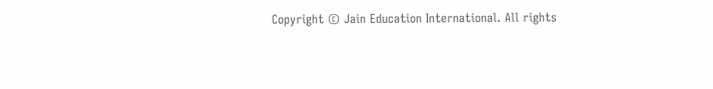Copyright © Jain Education International. All rights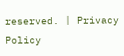reserved. | Privacy Policy